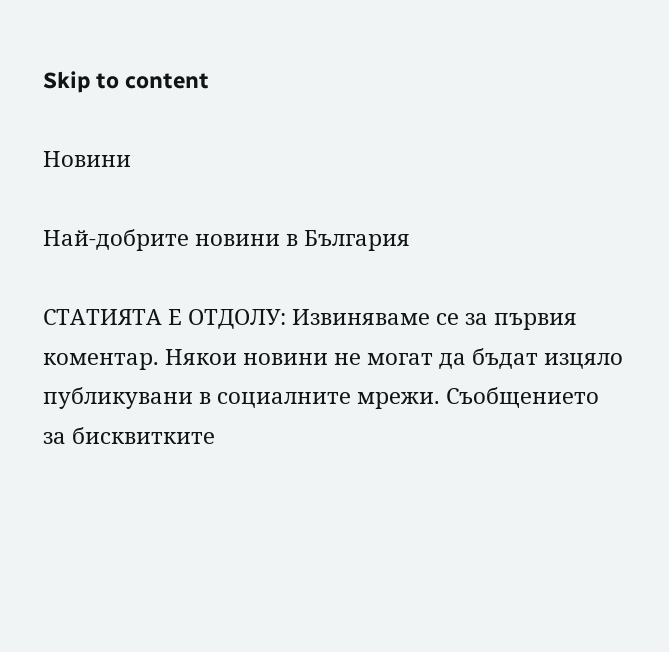Skip to content

Новини

Най-добрите новини в България

СТАТИЯТА Е ОТДОЛУ: Извиняваме се за първия коментар. Някои новини не могат да бъдат изцяло публикувани в социалните мрежи. Съобщението за бисквитките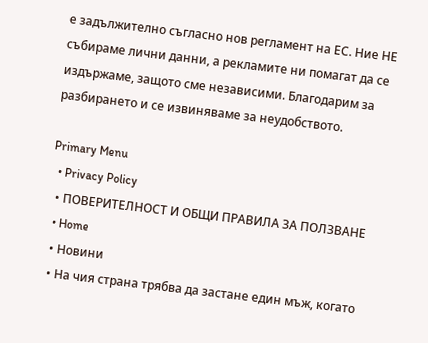е задължително съгласно нов регламент на ЕС. Ние НЕ събираме лични данни, а рекламите ни помагат да се издържаме, защото сме независими. Благодарим за разбирането и се извиняваме за неудобството.

Primary Menu
  • Privacy Policy
  • ПОВЕРИТЕЛНОСТ И ОБЩИ ПРАВИЛА ЗА ПОЛЗВАНЕ
  • Home
  • Новини
  • На чия страна трябва да застане един мъж, когато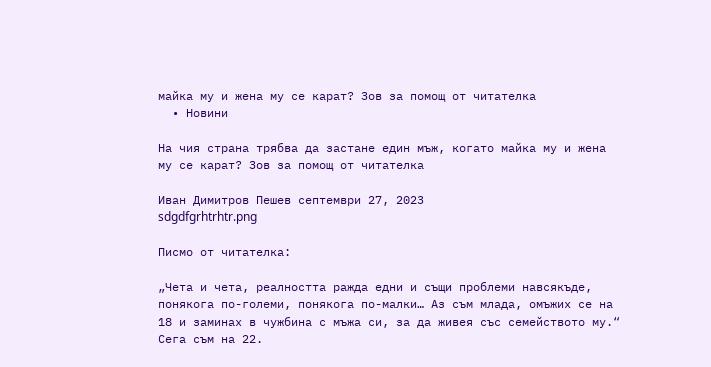майка му и жена му се карат? Зов за помощ от читателка
  • Новини

На чия страна трябва да застане един мъж, когато майка му и жена му се карат? Зов за помощ от читателка

Иван Димитров Пешев септември 27, 2023
sdgdfgrhtrhtr.png

Писмо от читателка:

„Чета и чета, реалността ражда едни и същи проблеми навсякъде, понякога по-големи, понякога по-малки… Аз съм млада, омъжих се на 18 и заминах в чужбина с мъжа си, за да живея със семейството му.“ Сега съм на 22.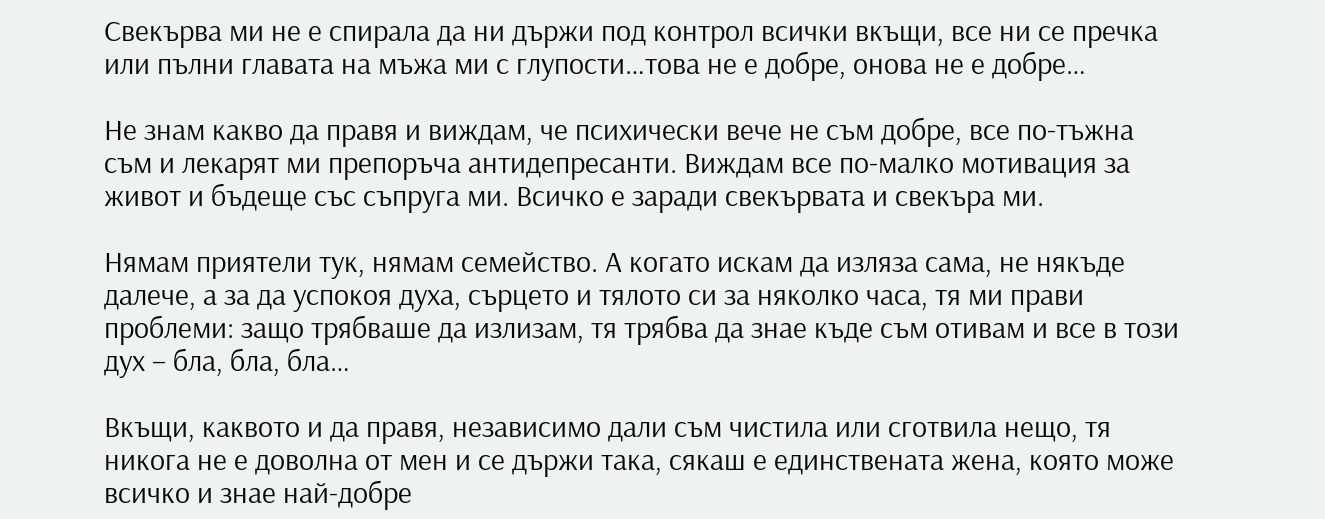Свекърва ми не е спирала да ни държи под контрол всички вкъщи, все ни се пречка или пълни главата на мъжа ми с глупости…това не е добре, онова не е добре…

Не знам какво да правя и виждам, че психически вече не съм добре, все по-тъжна съм и лекарят ми препоръча антидепресанти. Виждам все по-малко мотивация за живот и бъдеще със съпруга ми. Всичко е заради свекървата и свекъра ми.

Нямам приятели тук, нямам семейство. А когато искам да изляза сама, не някъде далече, а за да успокоя духа, сърцето и тялото си за няколко часа, тя ми прави проблеми: защо трябваше да излизам, тя трябва да знае къде съм отивам и все в този дух – бла, бла, бла…

Вкъщи, каквото и да правя, независимо дали съм чистила или сготвила нещо, тя никога не е доволна от мен и се държи така, сякаш е единствената жена, която може всичко и знае най-добре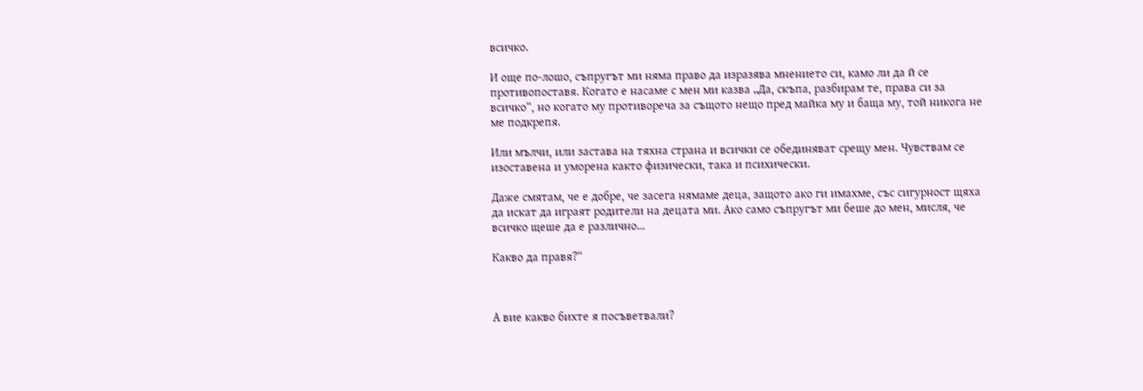всичко.

И още по-лошо, съпругът ми няма право да изразява мнението си, камо ли да й се противопоставя. Когато е насаме с мен ми казва „Да, скъпа, разбирам те, права си за всичко“, но когато му противореча за същото нещо пред майка му и баща му, той никога не ме подкрепя.

Или мълчи, или застава на тяхна страна и всички се обединяват срещу мен. Чувствам се изоставена и уморена както физически, така и психически.

Даже смятам, че е добре, че засега нямаме деца, защото ако ги имахме, със сигурност щяха да искат да играят родители на децата ми. Ако само съпругът ми беше до мен, мисля, че всичко щеше да е различно…

Какво да правя?“



А вие какво бихте я посъветвали?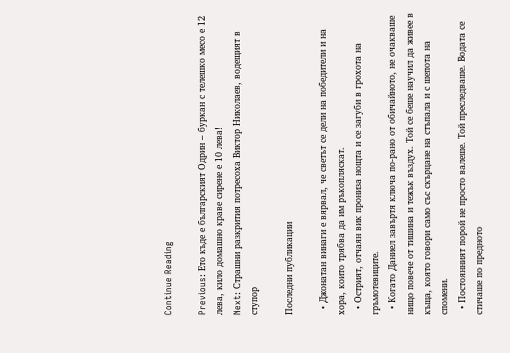Continue Reading

Previous: Ето къде е българският Одрин – буркан с телешко месо е 12 лева, кило домашно краве сирене е 10 лева!
Next: Страшни разкрития потресоха Виктор Николаев, водещият в ступор

Последни публикации

  • Джонатан винаги е вярвал, че светът се дели на победители и на хора, които трябва да им ръкопляскат.
  • Острият, отчаян вик прониза нощта и се загуби в грохота на гръмотевиците.
  • Когато Даниел завъртя ключа по-рано от обичайното, не очакваше нищо повече от тишина и тежък въздух. Той се беше научил да живее в къща, която говори само със скърцане на стъпала и с шепота на спомени.
  • Постоянният порой не просто валеше. Той преследваше. Водата се стичаше по предното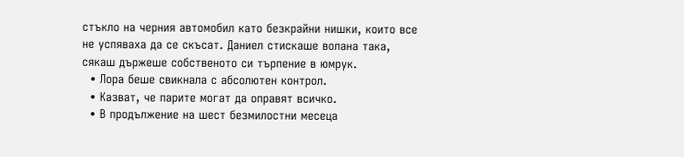стъкло на черния автомобил като безкрайни нишки, които все не успяваха да се скъсат. Даниел стискаше волана така, сякаш държеше собственото си търпение в юмрук.
  • Лора беше свикнала с абсолютен контрол.
  • Казват, че парите могат да оправят всичко.
  • В продължение на шест безмилостни месеца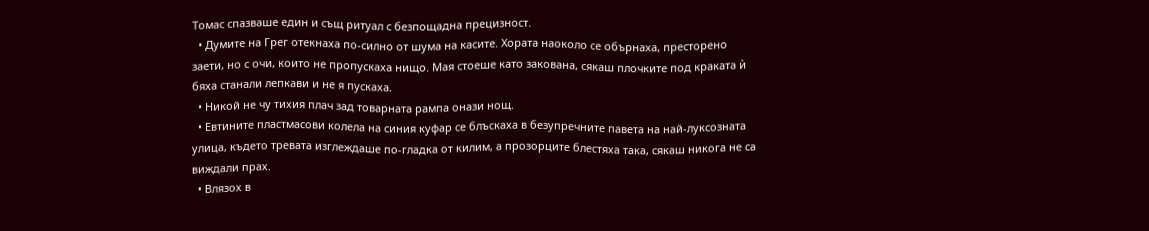Томас спазваше един и същ ритуал с безпощадна прецизност.
  • Думите на Грег отекнаха по-силно от шума на касите. Хората наоколо се обърнаха, престорено заети, но с очи, които не пропускаха нищо. Мая стоеше като закована, сякаш плочките под краката ѝ бяха станали лепкави и не я пускаха.
  • Никой не чу тихия плач зад товарната рампа онази нощ.
  • Евтините пластмасови колела на синия куфар се блъскаха в безупречните павета на най-луксозната улица, където тревата изглеждаше по-гладка от килим, а прозорците блестяха така, сякаш никога не са виждали прах.
  • Влязох в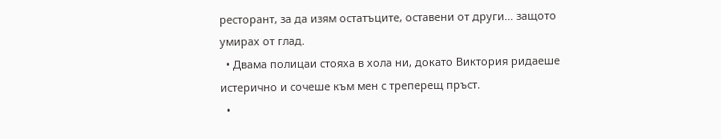ресторант, за да изям остатъците, оставени от други… защото умирах от глад.
  • Двама полицаи стояха в хола ни, докато Виктория ридаеше истерично и сочеше към мен с треперещ пръст.
  •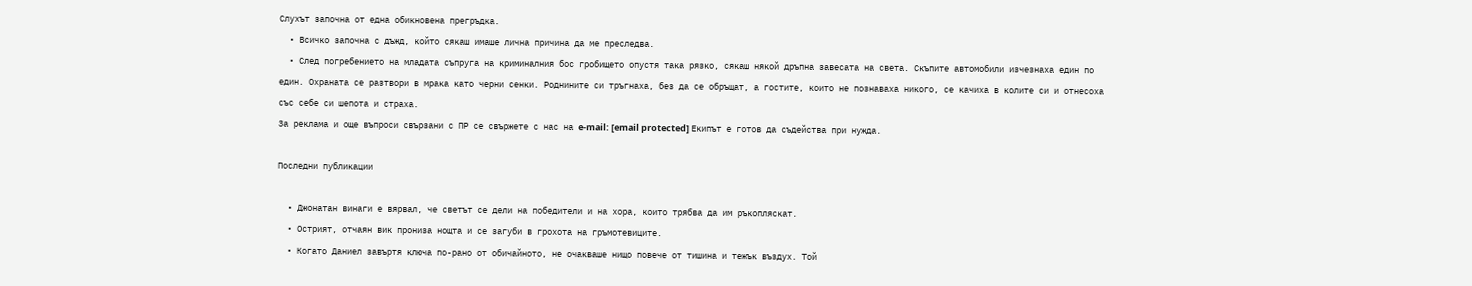Слухът започна от една обикновена прегръдка.
  • Всичко започна с дъжд, който сякаш имаше лична причина да ме преследва.
  • След погребението на младата съпруга на криминалния бос гробището опустя така рязко, сякаш някой дръпна завесата на света. Скъпите автомобили изчезнаха един по един. Охраната се разтвори в мрака като черни сенки. Роднините си тръгнаха, без да се обръщат, а гостите, които не познаваха никого, се качиха в колите си и отнесоха със себе си шепота и страха.
За реклама и още въпроси свързани с ПР се свържете с нас на e-mail: [email protected] Екипът е готов да съдейства при нужда.

Последни публикации

  • Джонатан винаги е вярвал, че светът се дели на победители и на хора, които трябва да им ръкопляскат.
  • Острият, отчаян вик прониза нощта и се загуби в грохота на гръмотевиците.
  • Когато Даниел завъртя ключа по-рано от обичайното, не очакваше нищо повече от тишина и тежък въздух. Той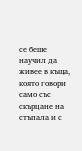се беше научил да живее в къща, която говори само със скърцане на стъпала и с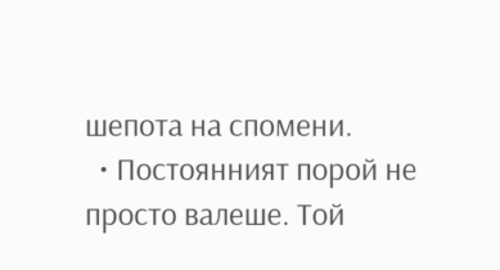шепота на спомени.
  • Постоянният порой не просто валеше. Той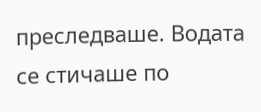преследваше. Водата се стичаше по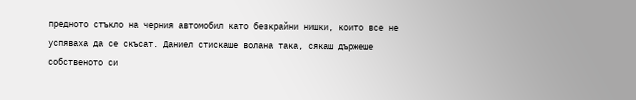предното стъкло на черния автомобил като безкрайни нишки, които все не успяваха да се скъсат. Даниел стискаше волана така, сякаш държеше собственото си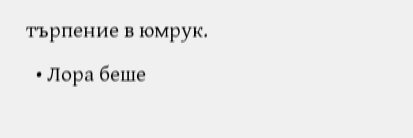търпение в юмрук.
  • Лора беше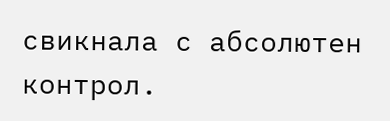свикнала с абсолютен контрол.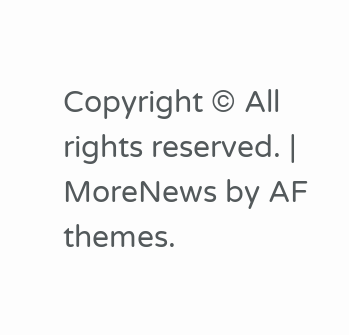Copyright © All rights reserved. | MoreNews by AF themes.